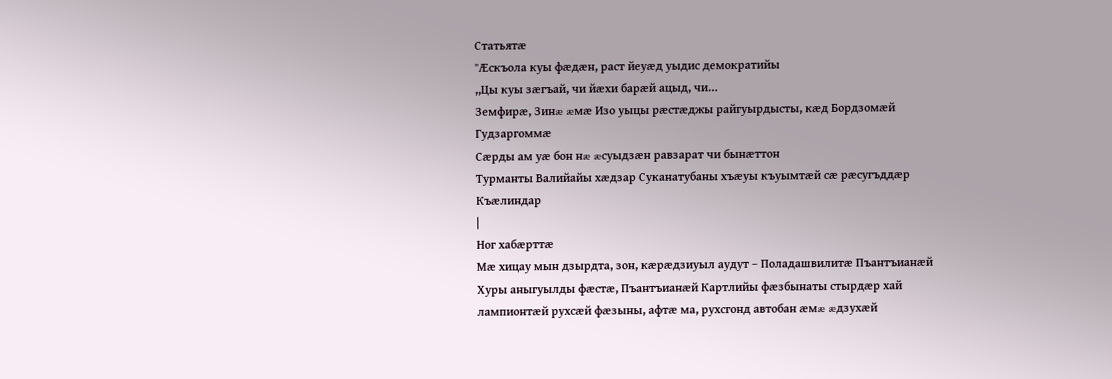Статьятæ
"Æскъола куы фæдæн, раст йеуæд уыдис демократийы
,,Цы куы зæгъай, чи йæхи барæй ацыд, чи…
Земфирæ, Зинæ æмæ Изо уыцы рæстæджы райгуырдысты, кæд Бордзомæй
Гудзаргоммæ
Сæрды ам уæ бон нæ æсуыдзæн равзарат чи бынæттон
Турманты Валийайы хæдзар Суканатубаны хъæуы къуымтæй сæ рæсугъддæр
Къæлиндар
|
Ног хабæрттæ
Мæ хицау мын дзырдта, зон, кæрæдзиуыл аудут – Поладашвилитæ Пъантъианæй
Хуры аныгуылды фæстæ, Пъантъианæй Картлийы фæзбынаты стырдæр хай
лампионтæй рухсæй фæзыны, афтæ ма, рухсгонд автобан æмæ æдзухæй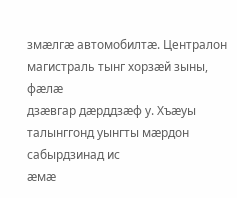змæлгæ автомобилтæ. Централон магистраль тынг хорзæй зыны, фæлæ
дзæвгар дæрддзæф у. Хъæуы талынггонд уынгты мæрдон сабырдзинад ис
æмæ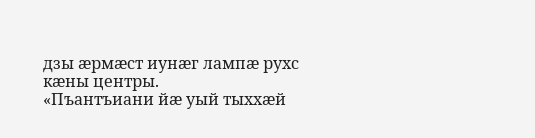дзы æрмæст иунæг лампæ рухс кæны центры.
«Пъантъиани йæ уый тыххæй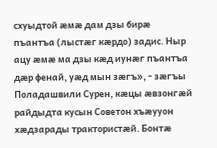схуыдтой æмæ дам дзы бирæ пъантъа (лыстæг кæрдо) задис. Ныр ацу æмæ ма дзы кæд иунæг пъантъа дæр фенай, уæд мын зæгъ», - зæгъы Поладашвили Сурен, кæцы æвзонгæй райдыдта кусын Советон хъæууон хæдзарады трактористæй. Бонтæ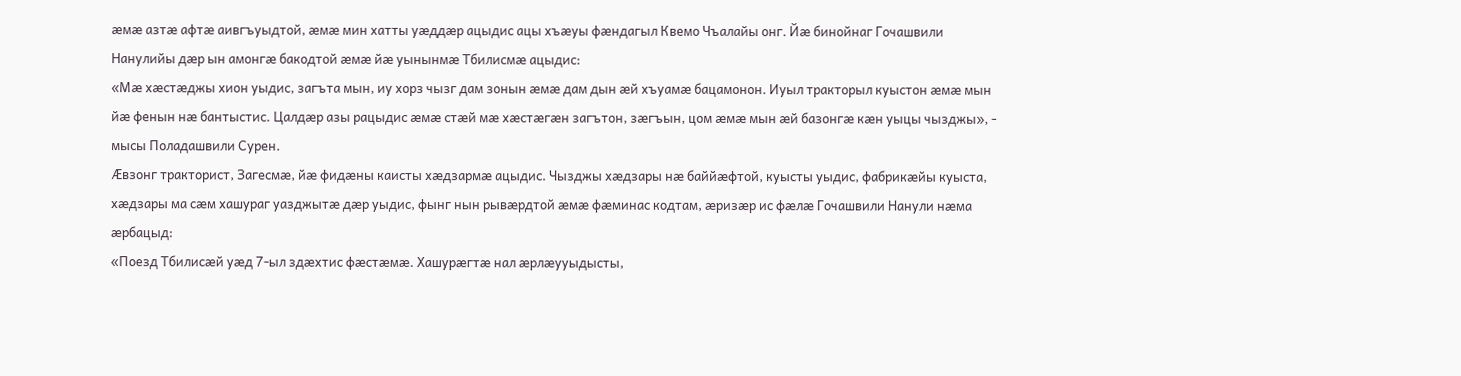æмæ азтæ афтæ аивгъуыдтой, æмæ мин хатты уæддæр ацыдис ацы хъæуы фæндагыл Квемо Чъалайы онг. Йæ бинойнаг Гочашвили Нанулийы дæр ын амонгæ бакодтой æмæ йæ уынынмæ Тбилисмæ ацыдис:
«Мæ хæстæджы хион уыдис, загъта мын, иу хорз чызг дам зонын æмæ дам дын æй хъуамæ бацамонон. Иуыл тракторыл куыстон æмæ мын йæ фенын нæ бантыстис. Цалдæр азы рацыдис æмæ стæй мæ хæстæгæн загътон, зæгъын, цом æмæ мын æй базонгæ кæн уыцы чызджы», - мысы Поладашвили Сурен.
Æвзонг тракторист, Загесмæ, йæ фидæны каисты хæдзармæ ацыдис. Чызджы хæдзары нæ баййæфтой, куысты уыдис, фабрикæйы куыста, хæдзары ма сæм хашураг уазджытæ дæр уыдис, фынг нын рывæрдтой æмæ фæминас кодтам, æризæр ис фæлæ Гочашвили Нанули нæма æрбацыд:
«Поезд Тбилисæй уæд 7-ыл здæхтис фæстæмæ. Хашурæгтæ нал æрлæууыдысты,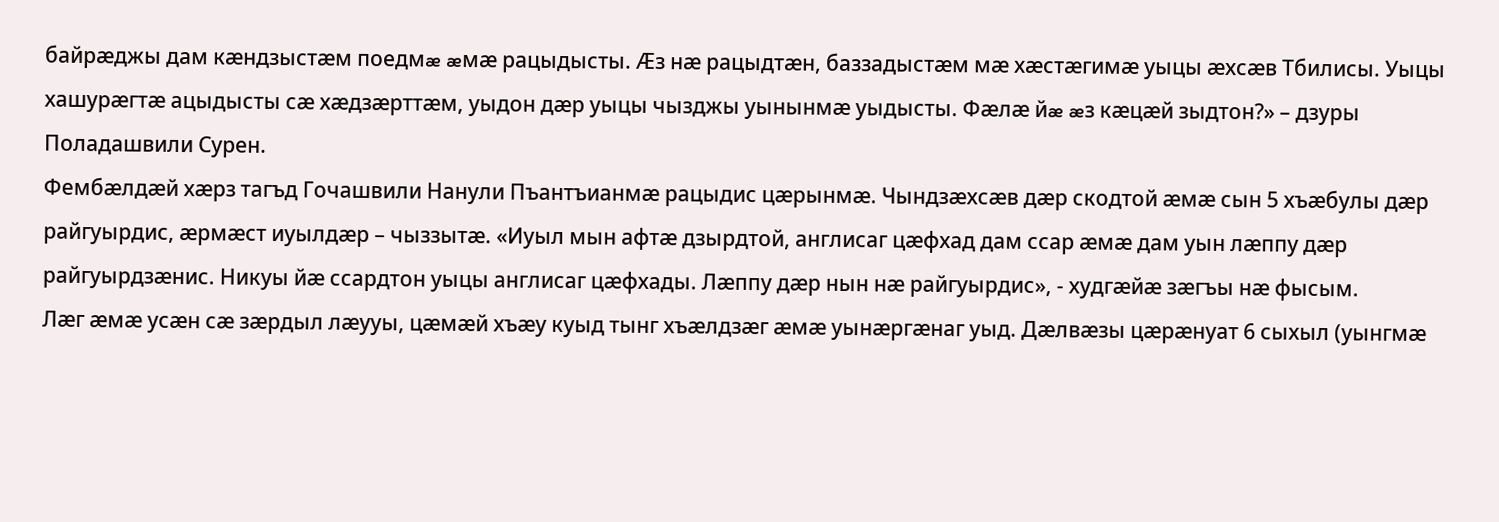байрæджы дам кæндзыстæм поедмæ æмæ рацыдысты. Æз нæ рацыдтæн, баззадыстæм мæ хæстæгимæ уыцы æхсæв Тбилисы. Уыцы хашурæгтæ ацыдысты сæ хæдзæрттæм, уыдон дæр уыцы чызджы уынынмæ уыдысты. Фæлæ йæ æз кæцæй зыдтон?» – дзуры Поладашвили Сурен.
Фембæлдæй хæрз тагъд Гочашвили Нанули Пъантъианмæ рацыдис цæрынмæ. Чындзæхсæв дæр скодтой æмæ сын 5 хъæбулы дæр райгуырдис, æрмæст иуылдæр – чыззытæ. «Иуыл мын афтæ дзырдтой, англисаг цæфхад дам ссар æмæ дам уын лæппу дæр райгуырдзæнис. Никуы йæ ссардтон уыцы англисаг цæфхады. Лæппу дæр нын нæ райгуырдис», - худгæйæ зæгъы нæ фысым.
Лæг æмæ усæн сæ зæрдыл лæууы, цæмæй хъæу куыд тынг хъæлдзæг æмæ уынæргæнаг уыд. Дæлвæзы цæрæнуат 6 сыхыл (уынгмæ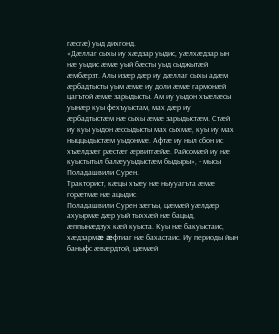гæсгæ) уыд дихгонд.
«Дæллаг сыхы иу хæдзар уыдис, уæлхæдзар ын нæ уыдис æмæ уый бæсты уыд сыджытæй æмбæрзт. Алы изæр дæр иу дæллаг сыхы адæм æрбадтысты уым æмæ иу доли æмæ гармонæй цагътой æмæ зарыдысты. Ам иу уыдон хъæлæсы уынæр куы фехъуыстам, мах дæр иу æрбадтыстæм нæ сыхы æмæ зарыдыстæм. Стæй иу куы уыдон æссыдысты мах сыхмæ, куы иу мах ныццыдыстæм уыдонмæ. Афтæ иу ныл сбон ис хъæлдзæг рæстæг æрвитгæйæ. Райсомæй иу нæ куыстытыл балæууыдыстæм быдыры», - мысы Поладашвили Сурен.
Тракторист, кæцы хъæу нæ ныууагъта æмæ горæтмæ нæ ацыдис
Поладашвили Сурен зæгъы, цæмæй уæлдæр ахуырмæ дæр уый тыххæй нæ бацыд, æппынæдзух кæй куыста. Куы нæ бакуыстаис, хæдзармæ æфтиаг нæ бахастаис. Иу периоды йын баныфс æвæрдтой, цæмæй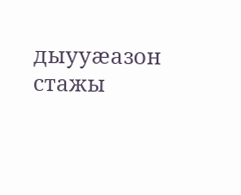дыууæазон стажы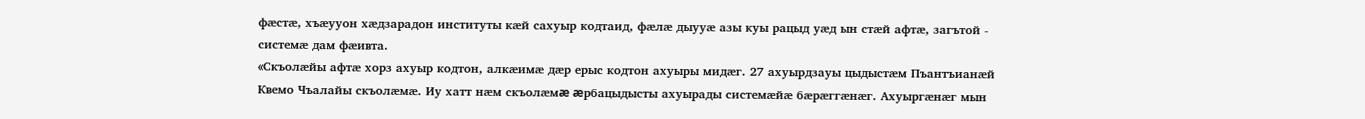фæстæ, хъæууон хæдзарадон институты кæй сахуыр кодтаид, фæлæ дыууæ азы куы рацыд уæд ын стæй афтæ, загътой - системæ дам фæивта.
«Скъолæйы афтæ хорз ахуыр кодтон, алкæимæ дæр ерыс кодтон ахуыры мидæг. 27 ахуырдзауы цыдыстæм Пъантъианæй Квемо Чъалайы скъолæмæ. Иу хатт нæм скъолæмæ æрбацыдысты ахуырады системæйæ бæрæггæнæг. Ахуыргæнæг мын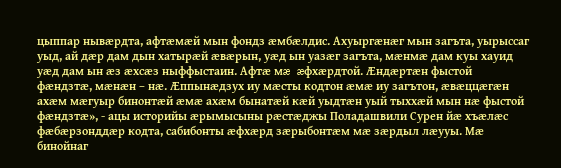цыппар нывæрдта, афтæмæй мын фондз æмбæлдис. Ахуыргæнæг мын загъта, уырыссаг уыд, ай дæр дам дын хатырæй æвæрын, уæд ын уазæг загъта, мæнмæ дам куы хауид уæд дам ын æз æхсæз ныффыстаин. Афтæ мæ æфхæрдтой. Æндæртæн фыстой фæндзтæ, мæнæн – нæ. Æппынæдзух иу мæсты кодтон æмæ иу загътон, æвæццæгæн ахæм мæгуыр бинонтæй æмæ ахæм бынатæй кæй уыдтæн уый тыххæй мын нæ фыстой фæндзтæ», - ацы историйы æрымысыны рæстæджы Поладашвили Сурен йæ хъæлæс фæбæрзонддæр кодта, сабибонты æфхæрд зæрыбонтæм мæ зæрдыл лæууы. Мæ бинойнаг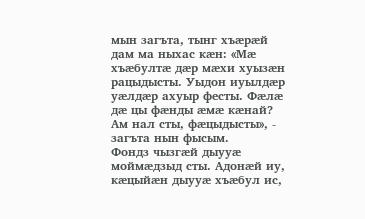мын загъта, тынг хъæрæй дам ма ныхас кæн: «Мæ хъæбултæ дæр мæхи хуызæн рацыдысты. Уыдон иуылдæр уæлдæр ахуыр фесты. Фæлæ дæ цы фæнды æмæ кæнай? Ам нал сты, фæцыдысты», - загъта нын фысым.
Фондз чызгæй дыууæ моймæдзыд сты. Адонæй иу, кæцыйæн дыууæ хъæбул ис,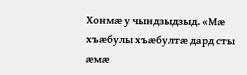Хонмæ у чындзыдзыд. «Мæ хъæбулы хъæбултæ дард сты æмæ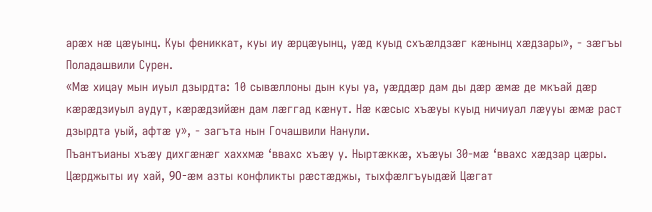арæх нæ цæуынц. Куы фениккат, куы иу æрцæуынц, уæд куыд схъæлдзæг кæнынц хæдзары», - зæгъы Поладашвили Сурен.
«Мæ хицау мын иуыл дзырдта: 10 сывæллоны дын куы уа, уæддæр дам ды дæр æмæ де мкъай дæр кæрæдзиуыл аудут, кæрæдзийæн дам лæггад кæнут. Нæ кæсыс хъæуы куыд ничиуал лæууы æмæ раст дзырдта уый, афтæ у», - загъта нын Гочашвили Нанули.
Пъантъианы хъæу дихгæнæг хаххмæ ‘ввахс хъæу у. Ныртæккæ, хъæуы 30-мæ ‘ввахс хæдзар цæры. Цæрджыты иу хай, 90-æм азты конфликты рæстæджы, тыхфæлгъуыдæй Цæгат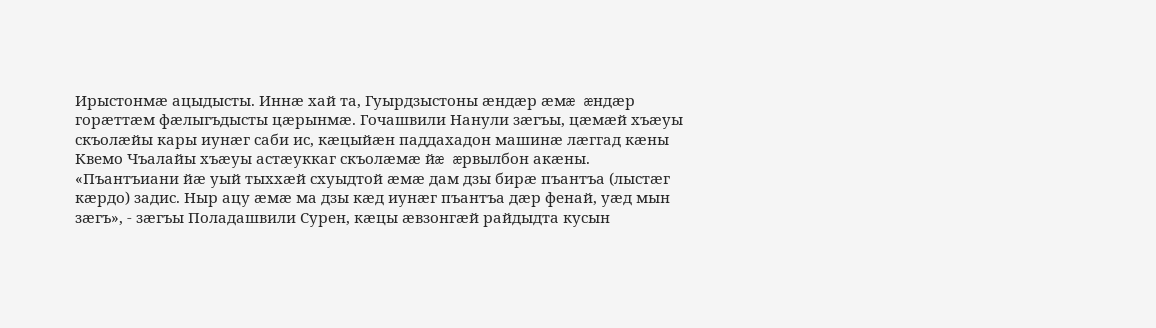Ирыстонмæ ацыдысты. Иннæ хай та, Гуырдзыстоны æндæр æмæ æндæр горæттæм фæлыгъдысты цæрынмæ. Гочашвили Нанули зæгъы, цæмæй хъæуы скъолæйы кары иунæг саби ис, кæцыйæн паддахадон машинæ лæггад кæны Квемо Чъалайы хъæуы астæуккаг скъолæмæ йæ æрвылбон акæны.
«Пъантъиани йæ уый тыххæй схуыдтой æмæ дам дзы бирæ пъантъа (лыстæг кæрдо) задис. Ныр ацу æмæ ма дзы кæд иунæг пъантъа дæр фенай, уæд мын зæгъ», - зæгъы Поладашвили Сурен, кæцы æвзонгæй райдыдта кусын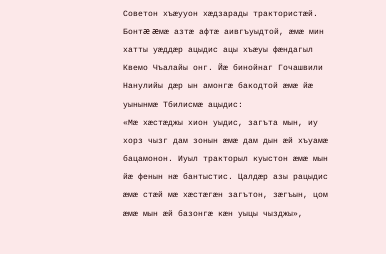Советон хъæууон хæдзарады трактористæй. Бонтæ æмæ азтæ афтæ аивгъуыдтой, æмæ мин хатты уæддæр ацыдис ацы хъæуы фæндагыл Квемо Чъалайы онг. Йæ бинойнаг Гочашвили Нанулийы дæр ын амонгæ бакодтой æмæ йæ уынынмæ Тбилисмæ ацыдис:
«Мæ хæстæджы хион уыдис, загъта мын, иу хорз чызг дам зонын æмæ дам дын æй хъуамæ бацамонон. Иуыл тракторыл куыстон æмæ мын йæ фенын нæ бантыстис. Цалдæр азы рацыдис æмæ стæй мæ хæстæгæн загътон, зæгъын, цом æмæ мын æй базонгæ кæн уыцы чызджы»,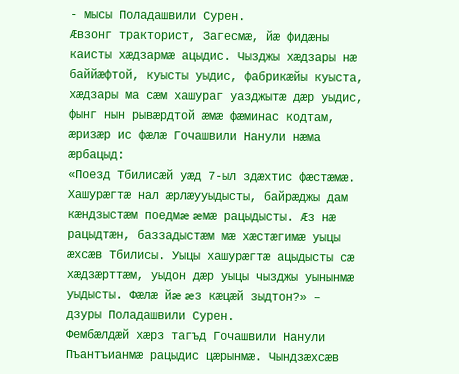- мысы Поладашвили Сурен.
Æвзонг тракторист, Загесмæ, йæ фидæны каисты хæдзармæ ацыдис. Чызджы хæдзары нæ баййæфтой, куысты уыдис, фабрикæйы куыста, хæдзары ма сæм хашураг уазджытæ дæр уыдис, фынг нын рывæрдтой æмæ фæминас кодтам, æризæр ис фæлæ Гочашвили Нанули нæма æрбацыд:
«Поезд Тбилисæй уæд 7-ыл здæхтис фæстæмæ. Хашурæгтæ нал æрлæууыдысты, байрæджы дам кæндзыстæм поедмæ æмæ рацыдысты. Æз нæ рацыдтæн, баззадыстæм мæ хæстæгимæ уыцы æхсæв Тбилисы. Уыцы хашурæгтæ ацыдысты сæ хæдзæрттæм, уыдон дæр уыцы чызджы уынынмæ уыдысты. Фæлæ йæ æз кæцæй зыдтон?» – дзуры Поладашвили Сурен.
Фембæлдæй хæрз тагъд Гочашвили Нанули Пъантъианмæ рацыдис цæрынмæ. Чындзæхсæв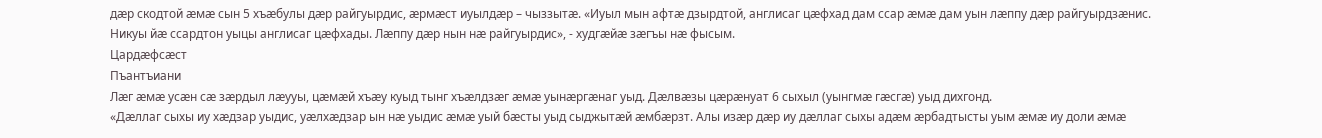дæр скодтой æмæ сын 5 хъæбулы дæр райгуырдис, æрмæст иуылдæр – чыззытæ. «Иуыл мын афтæ дзырдтой, англисаг цæфхад дам ссар æмæ дам уын лæппу дæр райгуырдзæнис. Никуы йæ ссардтон уыцы англисаг цæфхады. Лæппу дæр нын нæ райгуырдис», - худгæйæ зæгъы нæ фысым.
Цардæфсæст
Пъантъиани
Лæг æмæ усæн сæ зæрдыл лæууы, цæмæй хъæу куыд тынг хъæлдзæг æмæ уынæргæнаг уыд. Дæлвæзы цæрæнуат 6 сыхыл (уынгмæ гæсгæ) уыд дихгонд.
«Дæллаг сыхы иу хæдзар уыдис, уæлхæдзар ын нæ уыдис æмæ уый бæсты уыд сыджытæй æмбæрзт. Алы изæр дæр иу дæллаг сыхы адæм æрбадтысты уым æмæ иу доли æмæ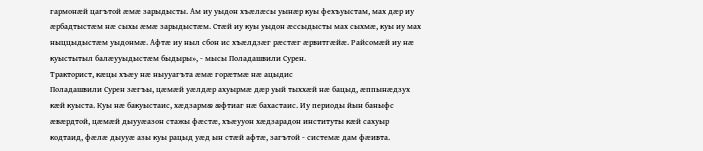гармонæй цагътой æмæ зарыдысты. Ам иу уыдон хъæлæсы уынæр куы фехъуыстам, мах дæр иу æрбадтыстæм нæ сыхы æмæ зарыдыстæм. Стæй иу куы уыдон æссыдысты мах сыхмæ, куы иу мах ныццыдыстæм уыдонмæ. Афтæ иу ныл сбон ис хъæлдзæг рæстæг æрвитгæйæ. Райсомæй иу нæ куыстытыл балæууыдыстæм быдыры», - мысы Поладашвили Сурен.
Тракторист, кæцы хъæу нæ ныууагъта æмæ горæтмæ нæ ацыдис
Поладашвили Сурен зæгъы, цæмæй уæлдæр ахуырмæ дæр уый тыххæй нæ бацыд, æппынæдзух кæй куыста. Куы нæ бакуыстаис, хæдзармæ æфтиаг нæ бахастаис. Иу периоды йын баныфс æвæрдтой, цæмæй дыууæазон стажы фæстæ, хъæууон хæдзарадон институты кæй сахуыр кодтаид, фæлæ дыууæ азы куы рацыд уæд ын стæй афтæ, загътой - системæ дам фæивта.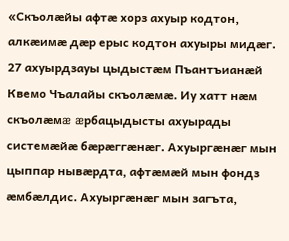«Скъолæйы афтæ хорз ахуыр кодтон, алкæимæ дæр ерыс кодтон ахуыры мидæг. 27 ахуырдзауы цыдыстæм Пъантъианæй Квемо Чъалайы скъолæмæ. Иу хатт нæм скъолæмæ æрбацыдысты ахуырады системæйæ бæрæггæнæг. Ахуыргæнæг мын цыппар нывæрдта, афтæмæй мын фондз æмбæлдис. Ахуыргæнæг мын загъта,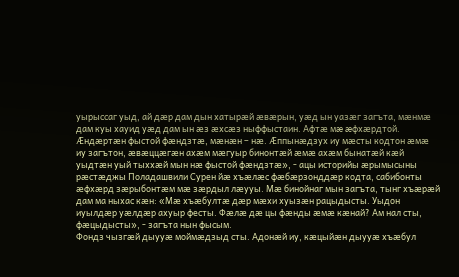уырыссаг уыд, ай дæр дам дын хатырæй æвæрын, уæд ын уазæг загъта, мæнмæ дам куы хауид уæд дам ын æз æхсæз ныффыстаин. Афтæ мæ æфхæрдтой. Æндæртæн фыстой фæндзтæ, мæнæн – нæ. Æппынæдзух иу мæсты кодтон æмæ иу загътон, æвæццæгæн ахæм мæгуыр бинонтæй æмæ ахæм бынатæй кæй уыдтæн уый тыххæй мын нæ фыстой фæндзтæ», - ацы историйы æрымысыны рæстæджы Поладашвили Сурен йæ хъæлæс фæбæрзонддæр кодта, сабибонты æфхæрд зæрыбонтæм мæ зæрдыл лæууы. Мæ бинойнаг мын загъта, тынг хъæрæй дам ма ныхас кæн: «Мæ хъæбултæ дæр мæхи хуызæн рацыдысты. Уыдон иуылдæр уæлдæр ахуыр фесты. Фæлæ дæ цы фæнды æмæ кæнай? Ам нал сты, фæцыдысты», - загъта нын фысым.
Фондз чызгæй дыууæ моймæдзыд сты. Адонæй иу, кæцыйæн дыууæ хъæбул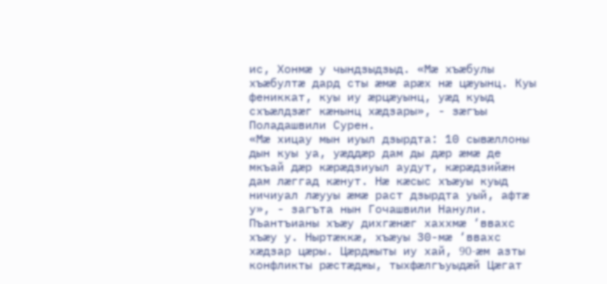ис, Хонмæ у чындзыдзыд. «Мæ хъæбулы хъæбултæ дард сты æмæ арæх нæ цæуынц. Куы фениккат, куы иу æрцæуынц, уæд куыд схъæлдзæг кæнынц хæдзары», - зæгъы Поладашвили Сурен.
«Мæ хицау мын иуыл дзырдта: 10 сывæллоны дын куы уа, уæддæр дам ды дæр æмæ де мкъай дæр кæрæдзиуыл аудут, кæрæдзийæн дам лæггад кæнут. Нæ кæсыс хъæуы куыд ничиуал лæууы æмæ раст дзырдта уый, афтæ у», - загъта нын Гочашвили Нанули.
Пъантъианы хъæу дихгæнæг хаххмæ ‘ввахс хъæу у. Ныртæккæ, хъæуы 30-мæ ‘ввахс хæдзар цæры. Цæрджыты иу хай, 90-æм азты конфликты рæстæджы, тыхфæлгъуыдæй Цæгат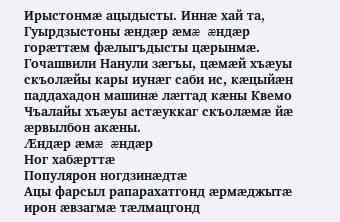Ирыстонмæ ацыдысты. Иннæ хай та, Гуырдзыстоны æндæр æмæ æндæр горæттæм фæлыгъдысты цæрынмæ. Гочашвили Нанули зæгъы, цæмæй хъæуы скъолæйы кары иунæг саби ис, кæцыйæн паддахадон машинæ лæггад кæны Квемо Чъалайы хъæуы астæуккаг скъолæмæ йæ æрвылбон акæны.
Æндæр æмæ æндæр
Ног хабæрттæ
Популярон ногдзинæдтæ
Ацы фарсыл рапарахатгонд æрмæджытæ ирон æвзагмæ тæлмацгонд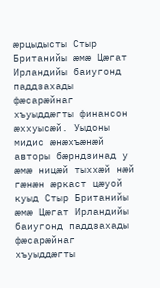æрцыдысты Стыр Британийы æмæ Цæгат Ирландийы баиугонд паддзахады фæсарæйнаг хъуыддæгты финансон æххуысæй. Уыдоны мидис æнæхъæнæй авторы бæрндзинад у æмæ ницæй тыххæй нæй гæнæн æркаст цæуой куыд Стыр Британийы æмæ Цæгат Ирландийы баиугонд паддзахады фæсарæйнаг хъуыддæгты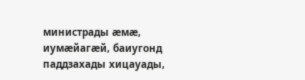министрады æмæ, иумæйагæй, баиугонд паддзахады хицауады,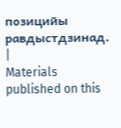позицийы равдыстдзинад. |
Materials published on this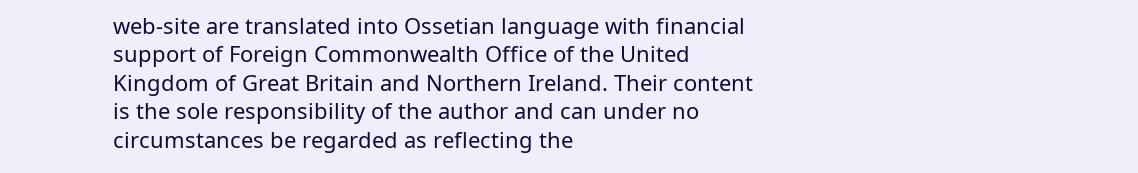web-site are translated into Ossetian language with financial support of Foreign Commonwealth Office of the United Kingdom of Great Britain and Northern Ireland. Their content is the sole responsibility of the author and can under no circumstances be regarded as reflecting the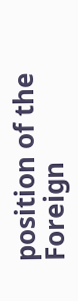position of the Foreign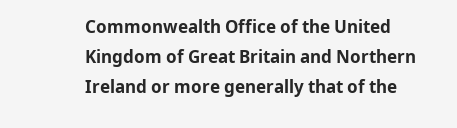Commonwealth Office of the United Kingdom of Great Britain and Northern Ireland or more generally that of the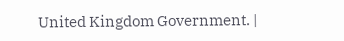United Kingdom Government. |